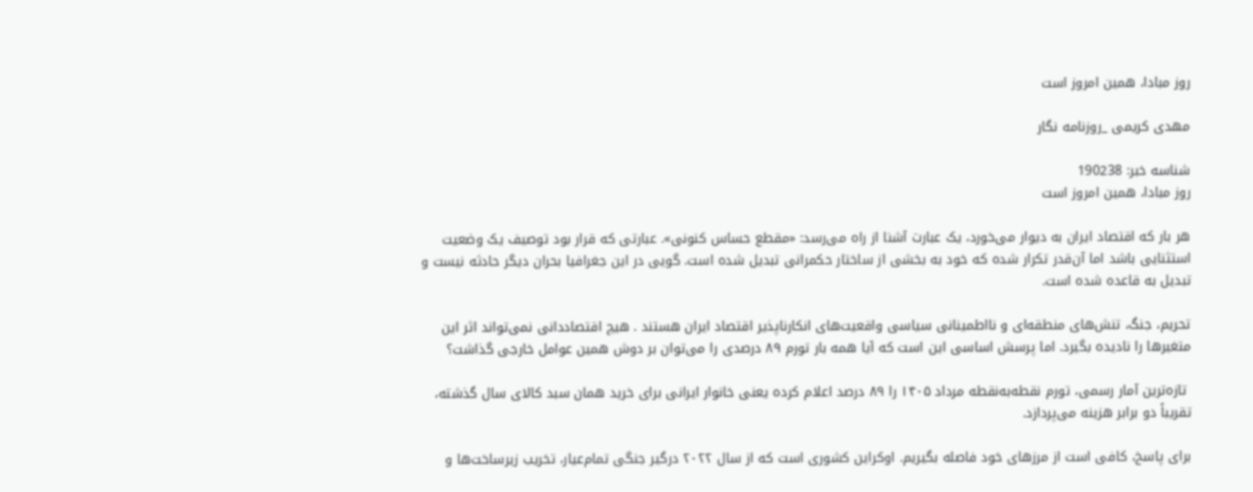روز مبادا، همین امروز است

مهدی کریمی _روزنامه نگار

شناسه خبر: 190238
روز مبادا، همین امروز است

هر بار که اقتصاد ایران به دیوار می‌خورد، یک عبارت آشنا از راه می‌رسد: «مقطع حساس کنونی». عبارتی که قرار بود توصیف یک وضعیت استثنایی باشد اما آن‌قدر تکرار شده که خود به بخشی از ساختار حکمرانی تبدیل شده است. گویی در این جغرافیا بحران دیگر حادثه نیست و تبدیل به قاعده شده است.

تحریم، جنگ، تنش‌های منطقه‌ای و نااطمینانی سیاسی واقعیت‌های انکارناپذیر اقتصاد ایران‌ هستند . هیچ اقتصاددانی نمی‌تواند اثر این متغیرها را نادیده بگیرد. اما پرسش اساسی این است که آیا همه بار تورم ۸۹ درصدی را می‌توان بر دوش همین عوامل خارجی گذاشت؟

 تازه‌ترین آمار رسمی، تورم نقطه‌به‌نقطه مرداد ۱۴۰۵ را ۸۹ درصد اعلام کرده یعنی خانوار ایرانی برای خرید همان سبد کالای سال گذشته، تقریباً دو برابر هزینه می‌پردازد.

برای پاسخ، کافی است از مرزهای خود فاصله بگیریم. اوکراین کشوری است که از سال ۲۰۲۲ درگیر جنگی تمام‌عیار، تخریب زیرساخت‌ها و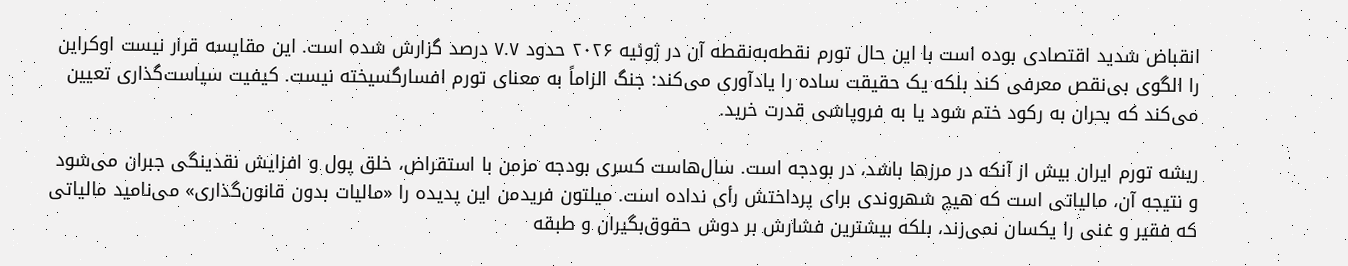انقباض شدید اقتصادی بوده است با این حال تورم نقطه‌به‌نقطه آن در ژوئیه ۲۰۲۶ حدود ۷.۷ درصد گزارش شده است. این مقایسه قرار نیست اوکراین را الگوی بی‌نقص معرفی کند بلکه یک حقیقت ساده را یادآوری می‌کند: جنگ الزاماً به معنای تورم افسارگسیخته نیست. کیفیت سیاست‌گذاری تعیین می‌کند که بحران به رکود ختم شود یا به فروپاشی قدرت خرید.

ریشه تورم ایران بیش از آنکه در مرزها باشد، در بودجه است. سال‌هاست کسری بودجه مزمن با استقراض، خلق پول و افزایش نقدینگی جبران می‌شود و نتیجه آن، مالیاتی است که هیچ شهروندی برای پرداختش رأی نداده است. میلتون فریدمن این پدیده را «مالیات بدون قانون‌گذاری» می‌نامید مالیاتی که فقیر و غنی را یکسان نمی‌زند، بلکه بیشترین فشارش بر دوش حقوق‌بگیران و طبقه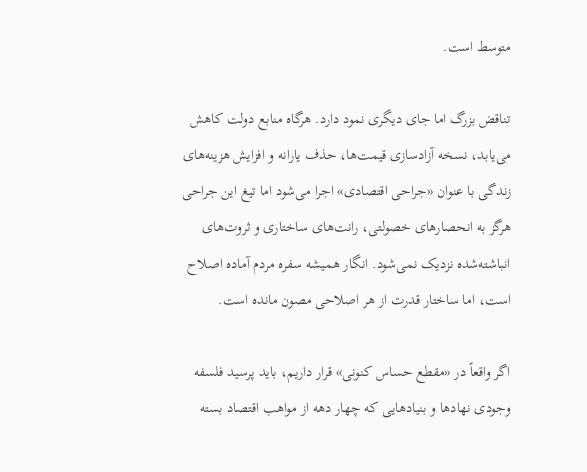متوسط است.

تناقض بزرگ اما جای دیگری نمود دارد. هرگاه منابع دولت کاهش می‌یابد، نسخه آزادسازی قیمت‌ها، حذف یارانه و افزایش هزینه‌های زندگی با عنوان «جراحی اقتصادی» اجرا می‌شود‌ اما تیغ این جراحی هرگز به انحصارهای خصولتی، رانت‌های ساختاری و ثروت‌های انباشته‌شده نزدیک نمی‌شود. انگار همیشه سفره مردم آماده اصلاح است، اما ساختار قدرت از هر اصلاحی مصون مانده است.

اگر واقعاً در «مقطع حساس کنونی» قرار داریم، باید پرسید فلسفه وجودی نهادها و بنیادهایی که چهار دهه از مواهب اقتصاد بسته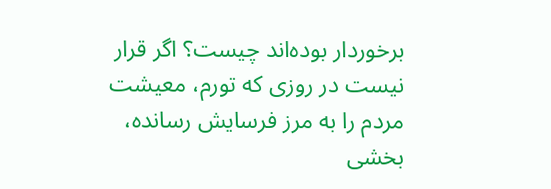برخوردار بوده‌اند چیست؟ اگر قرار نیست در روزی که تورم، معیشت مردم را به مرز فرسایش رسانده، بخشی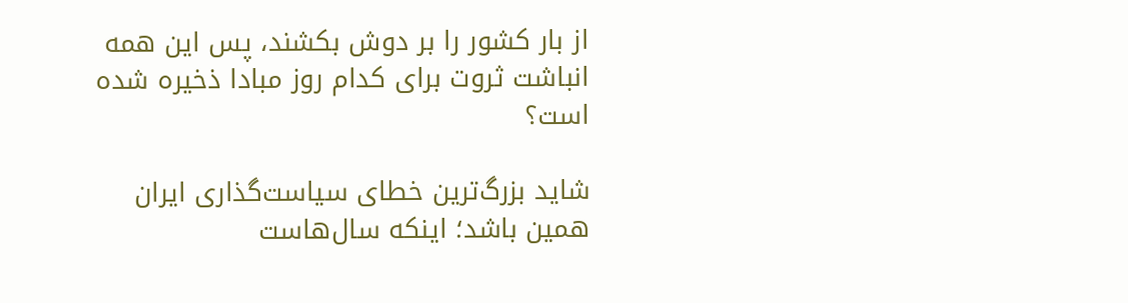از بار کشور را بر دوش بکشند، پس این همه انباشت ثروت برای کدام روز مبادا ذخیره شده است؟

شاید بزرگ‌ترین خطای سیاست‌گذاری ایران همین باشد؛ اینکه سال‌هاست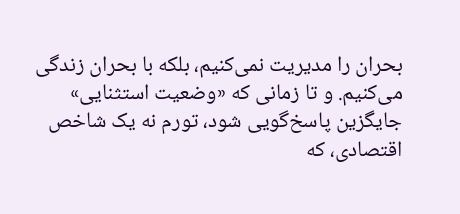بحران را مدیریت نمی‌کنیم، بلکه با بحران زندگی می‌کنیم. و تا زمانی که «وضعیت استثنایی» جایگزین پاسخ‌گویی شود، تورم نه یک شاخص اقتصادی، که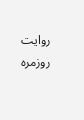روایت روزمره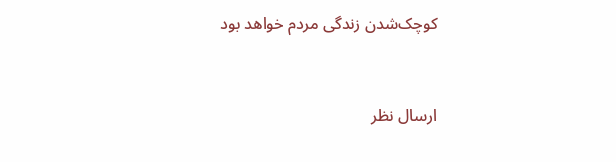کوچک‌شدن زندگی مردم خواهد بود



ارسال نظر